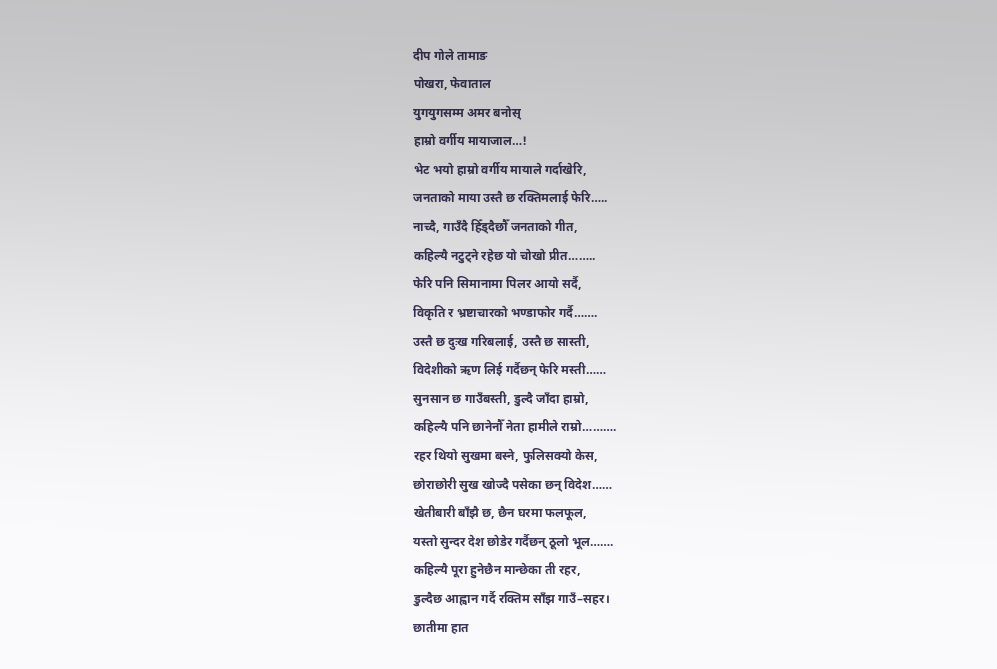दीप गोले तामाङ
पोखरा, फेवाताल
युगयुगसम्म अमर बनोस्
हाम्रो वर्गीय मायाजाल…!
भेट भयो हाम्रो वर्गीय मायाले गर्दाखेरि,
जनताको माया उस्तै छ रक्तिमलाई फेरि…..
नाच्दै, गाउँदै हिँड्दैछौँ जनताको गीत,
कहिल्यै नटुट्ने रहेछ यो चोखो प्रीत……..
फेरि पनि सिमानामा पिलर आयो सर्दै,
विकृति र भ्रष्टाचारको भण्डाफोर गर्दै…….
उस्तै छ दुःख गरिबलाई, उस्तै छ सास्ती,
विदेशीको ऋण लिई गर्दैछन् फेरि मस्ती……
सुनसान छ गाउँबस्ती, डुल्दै जाँदा हाम्रो,
कहिल्यै पनि छानेनौँ नेता हामीले राम्रो……….
रहर थियो सुखमा बस्ने, फुलिसक्यो केस,
छोराछोरी सुख खोज्दै पसेका छन् विदेश……
खेतीबारी बाँझै छ, छैन घरमा फलफूल,
यस्तो सुन्दर देश छोडेर गर्दैछन् ठूलो भूल…….
कहिल्यै पूरा हुनेछैन मान्छेका ती रहर,
डुल्दैछ आह्वान गर्दै रक्तिम साँझ गाउँ–सहर।
छातीमा हात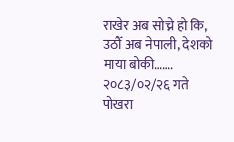राखेर अब सोच्ने हो कि,
उठौँ अब नेपाली, देशको माया बोकी…….
२०८३/०२/२६ गते
पोखरा